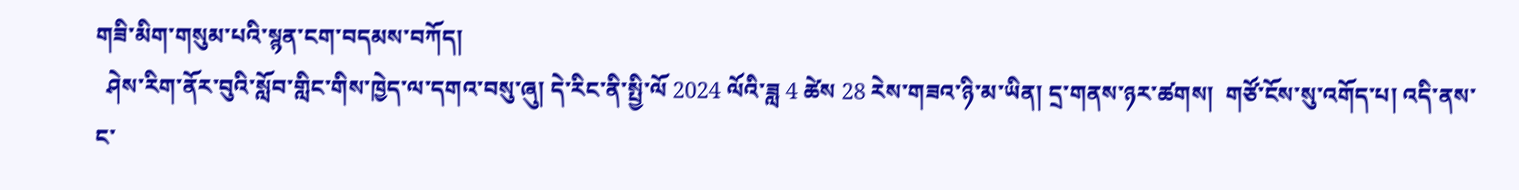གཟི་མིག་གསུམ་པའི་སྙན་ངག་བདམས་བཀོད།
  ཤེས་རིག་ནོར་བུའི་སློབ་གླིང་གིས་ཁྱེད་ལ་དགའ་བསུ་ཞུ། དེ་རིང་ནི་སྤྱི་ལོ 2024 ལོའི་ཟླ 4 ཚེས 28 རེས་གཟའ་ཉི་མ་ཡིན། དྲ་གནས་ཉར་ཚགས།  གཙོ་ངོས་སུ་འགོད་པ། འདི་ནས་ང་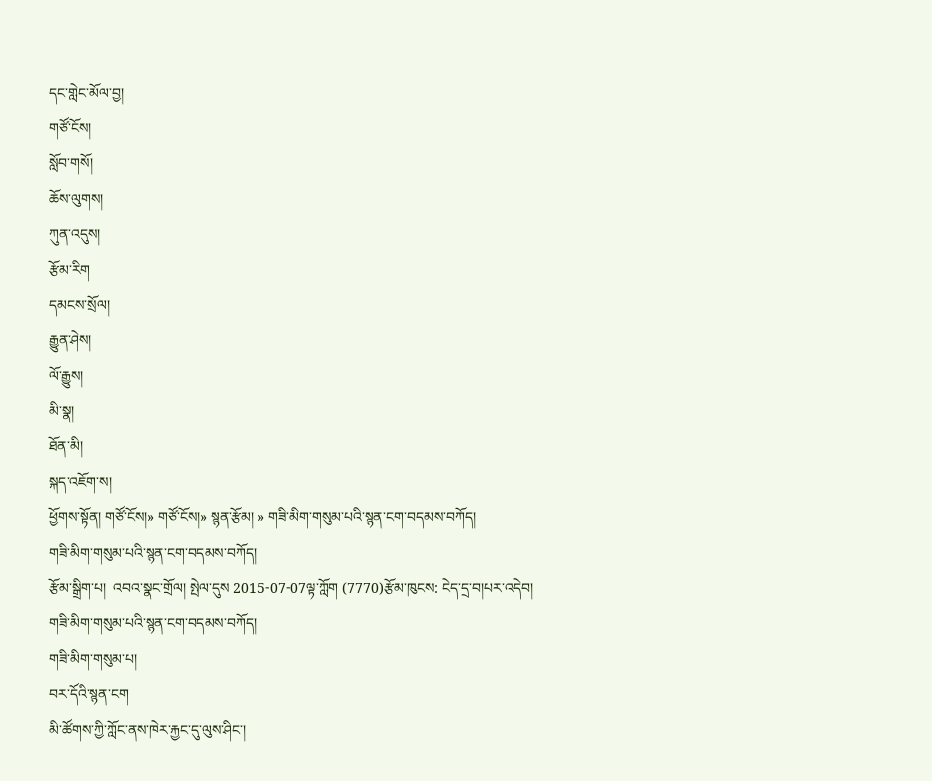དང་གླེང་མོལ་བྱ།
གཙོ་ངོས།
སློབ་གསོ།
ཆོས་ལུགས།
ཀུན་འདུས།
རྩོམ་རིག
དམངས་སྲོལ།
རྒྱུན་ཤེས།
ལོ་རྒྱུས།
མི་སྣ།
ཐོན་མི།
སྐད་འཇོག་ས།
ཕྱོགས་སྟོན། གཙོ་ངོས།» གཙོ་ངོས།» སྙན་རྩོམ། » གཟི་མིག་གསུམ་པའི་སྙན་ངག་བདམས་བཀོད།
གཟི་མིག་གསུམ་པའི་སྙན་ངག་བདམས་བཀོད།
རྩོམ་སྒྲིག་པ།  འབའ་སྣང་གྲོལ། སྤེལ་དུས 2015-07-07ལྟ་ཀློག (7770)རྩོམ་ཁུངས: ངེད་དྲ་བ།པར་འདེབ།
གཟི་མིག་གསུམ་པའི་སྙན་ངག་བདམས་བཀོད།
གཟི་མིག་གསུམ་པ།
བར་དོའི་སྙན་ངག
མི་ཚོགས་ཀྱི་ཀློང་ནས་ཁེར་རྐྱང་དུ་ལུས་ཤིང་།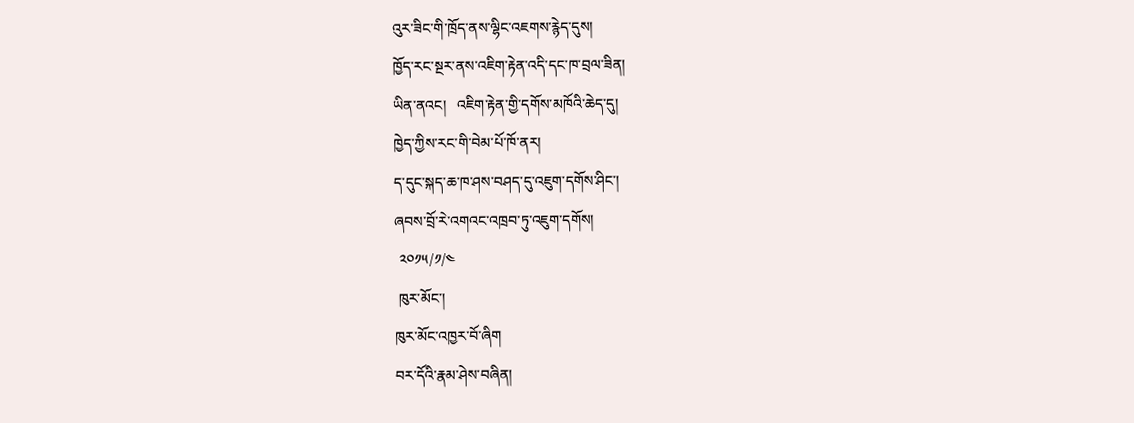འུར་ཟིང་གི་ཁྲོད་ནས་ལྷིང་འཇགས་རྙེད་དུས།
ཁྱོད་རང་སྔར་ནས་འཇིག་རྟེན་འདི་དང་ཁ་བྲལ་ཟིན།
ཡིན་ནའང།   འཇིག་རྟེན་གྱི་དགོས་མཁོའི་ཆེད་དུ།
ཁྱེད་ཀྱིས་རང་གི་བེམ་པོ་ཁོ་ནར།
ད་དུང་སྐད་ཆ་ཁ་ཤས་བཤད་དུ་འཇུག་དགོས་ཤིང་།
ཞབས་བྲོ་རེ་འགའང་འཁྲབ་ཏུ་འཇུག་དགོས།
 ༢༠༡༥/༡/༤
 ཁུར་མོང་།
ཁུར་མོང་འཁྱར་བོ་ཞིག
བར་དོའི་རྣམ་ཤེས་བཞིན།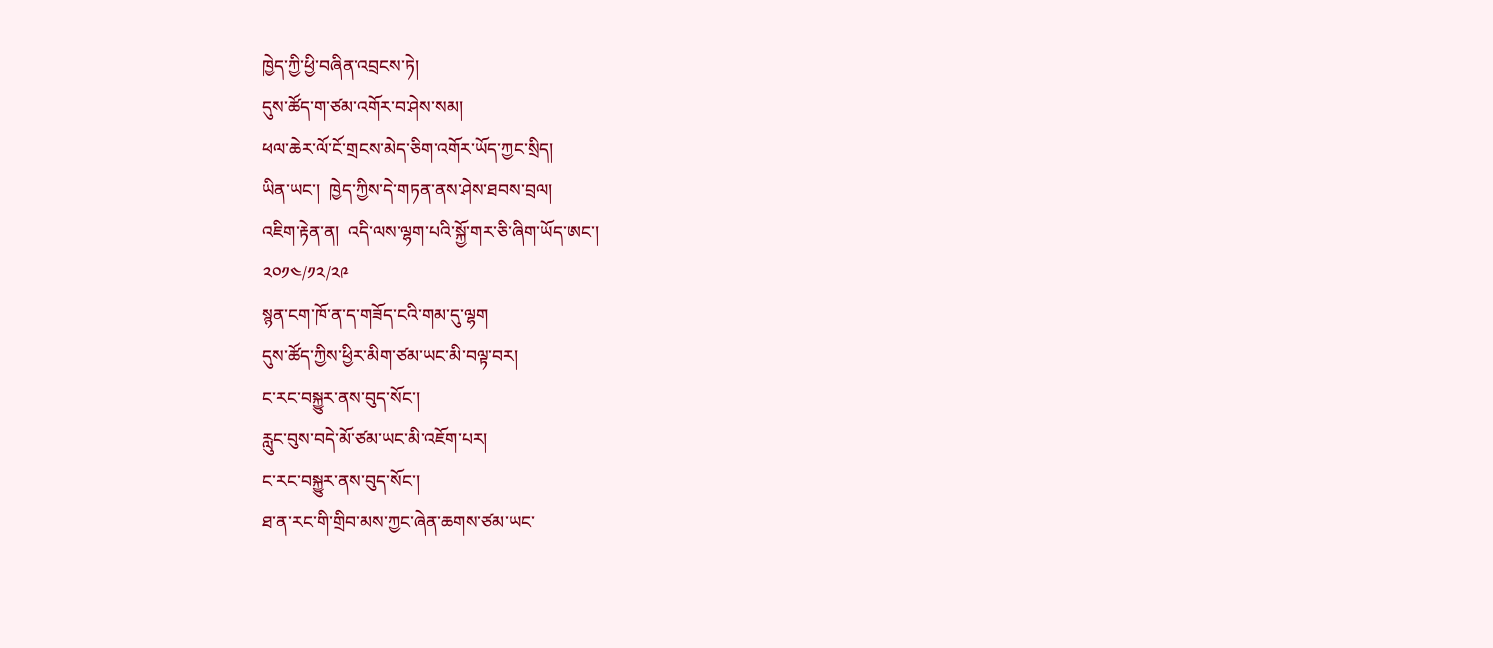ཁྱེད་ཀྱི་ཕྱི་བཞིན་འབྲངས་ཏེ།
དུས་ཚོད་ག་ཙམ་འགོར་བ་ཤེས་སམ།
ཕལ་ཆེར་ལོ་ངོ་གྲངས་མེད་ཅིག་འགོར་ཡོད་ཀྱང་སྲིད།
ཡིན་ཡང་།  ཁྱེད་ཀྱིས་དེ་གཏན་ནས་ཤེས་ཐབས་བྲལ།
འཇིག་རྟེན་ན།  འདི་ལས་ལྷག་པའི་སྐྱོ་གར་ཅི་ཞིག་ཡོད་ཨང་།
༢༠༡༤/༡༢/༢༩
སྙན་ངག་ཁོ་ན་ད་གཟོད་ངའི་གམ་དུ་ལྷག
དུས་ཚོད་ཀྱིས་ཕྱིར་མིག་ཙམ་ཡང་མི་བལྟ་བར།
ང་རང་བསྐྱུར་ནས་བུད་སོང་།
རླུང་བུས་བདེ་མོ་ཙམ་ཡང་མི་འཇོག་པར།
ང་རང་བསྐྱུར་ནས་བུད་སོང་།
ཐ་ན་རང་གི་གྲིབ་མས་ཀྱང་ཞེན་ཆགས་ཙམ་ཡང་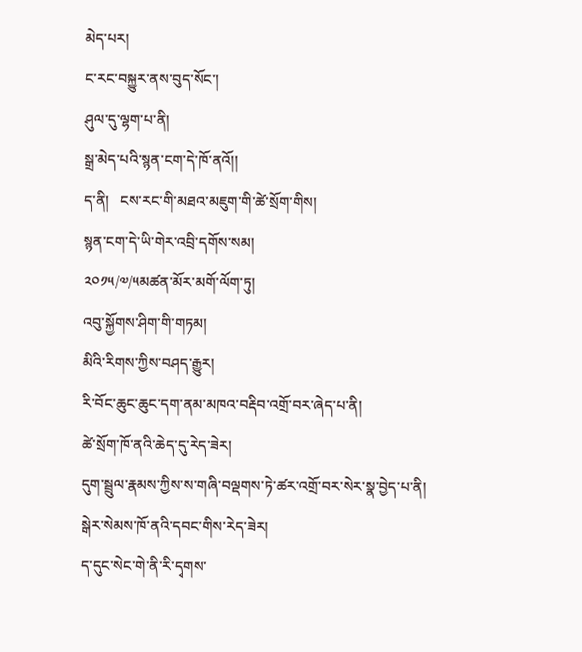མེད་པར།
ང་རང་བསྐྱུར་ནས་བུད་སོང་།
ཤུལ་དུ་ལྷག་པ་ནི།
སྒྲ་མེད་པའི་སྙན་ངག་དེ་ཁོ་ནའོ།།
ད་ནི།   ངས་རང་གི་མཐའ་མཇུག་གི་ཚེ་སྲོག་གིས།
སྙན་ངག་དེ་ཡི་གེར་འབྲི་དགོས་སམ།
༢༠༡༥/༧/༥མཚན་མོར་མགོ་ལོག་ཏུ།
འབུ་སྐྱོགས་ཤིག་གི་གཏམ།
མིའི་རིགས་ཀྱིས་བཤད་རྒྱུར།
རི་བོང་ཆུང་ཆུང་དག་ནམ་མཁའ་བརྡིབ་འགྲོ་བར་ཞེད་པ་ནི།
ཚེ་སྲོག་ཁོ་ནའི་ཆེད་དུ་རེད་ཟེར།
དུག་སྦྲུལ་རྣམས་ཀྱིས་ས་གཞི་བལྡགས་ཏེ་ཚར་འགྲོ་བར་སེར་སྣ་བྱེད་པ་ནི།
སྒེར་སེམས་ཁོ་ནའི་དབང་གིས་རེད་ཟེར།
ད་དུང་སེང་གེ་ནི་རི་དྭགས་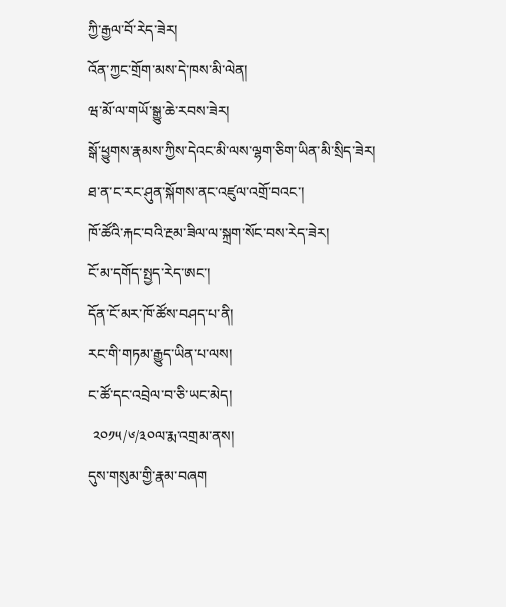ཀྱི་རྒྱལ་བོ་རེད་ཟེར།
འོན་ཀྱང་གྲོག་མས་དེ་ཁས་མི་ལེན།
ཝ་མོ་ལ་གཡོ་སྒྱུ་ཆེ་རབས་ཟེར།
སྒོ་ཕྱུགས་རྣམས་ཀྱིས་དེའང་མི་ལས་ལྷག་ཅིག་ཡིན་མི་སྲིད་ཟེར།
ཐ་ན་ང་རང་ཤུན་སྐོགས་ནང་འཛུལ་འགྲོ་བའང་།
ཁོ་ཚོའི་རྐང་བའི་རྔམ་ཟིལ་ལ་སྐྲག་སོང་བས་རེད་ཟེར།
ངོ་མ་དགོད་སྤྱད་རེད་ཨང་།
དོན་ངོ་མར་ཁོ་ཚོས་བཤད་པ་ནི།
རང་གི་གཏམ་རྒྱུད་ཡིན་པ་ལས།
ང་ཚོ་དང་འབྲེལ་བ་ཅི་ཡང་མེད།
 ༢༠༡༥/༦/༣༠ལ་རྨ་འགྲམ་ནས།
དུས་གསུམ་གྱི་རྣམ་བཞག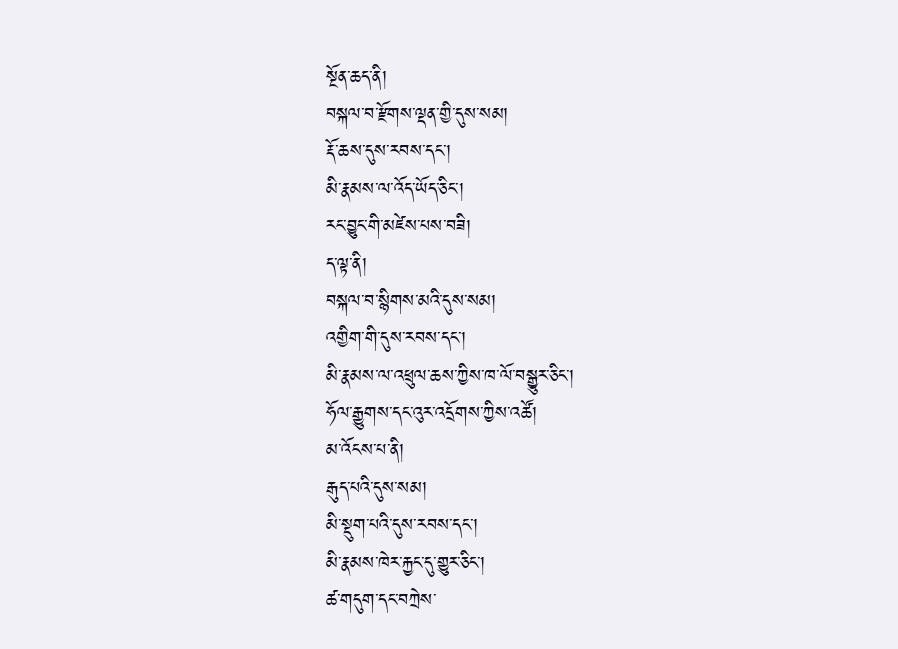སྔོན་ཆད་ནི།
བསྐལ་བ་རྫོགས་ལྡན་གྱི་དུས་སམ།
རྡོ་ཆས་དུས་རབས་དང་།
མི་རྣམས་ལ་འོད་ཡོད་ཅིང་།
རང་བྱུང་གི་མཛེས་པས་བཟི།
ད་ལྟ་ནི།
བསྐལ་བ་སྙིགས་མའི་དུས་སམ།
འགྱིག་གི་དུས་རབས་དང་།
མི་རྣམས་ལ་འཕྲུལ་ཆས་ཀྱིས་ཁ་ལོ་བསྒྱུར་ཅིང་།
ཧོལ་རྒྱུགས་དང་འུར་འདྲོགས་ཀྱིས་འཚོ།
མ་འོངས་པ་ནི།
རྒུད་པའི་དུས་སམ།
མི་སྡུག་པའི་དུས་རབས་དང་།
མི་རྣམས་ཁེར་རྐྱང་དུ་གྱུར་ཅིང་།
ཚ་གདུག་དང་བཀྲེས་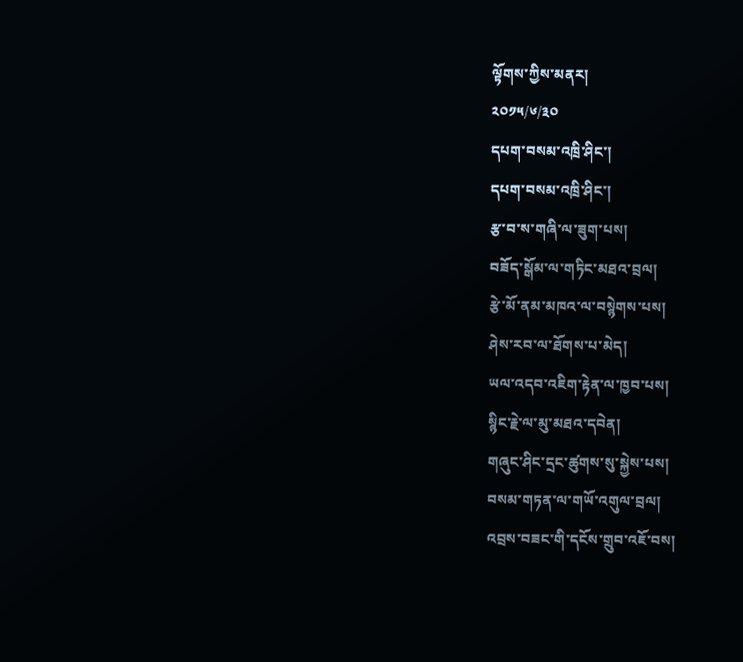ལྟོགས་ཀྱིས་མནར།
༢༠༡༥/༦/༣༠
དཔག་བསམ་འཁྲི་ཤིང་།
དཔག་བསམ་འཁྲི་ཤིང་།
རྩ་བ་ས་གཞི་ལ་ཟུག་པས།
བཟོད་སྒོམ་ལ་གཏིང་མཐའ་བྲལ།
རྩེ་མོ་ནམ་མཁའ་ལ་བསྙེགས་པས།
ཤེས་རབ་ལ་ཐོགས་པ་མེད།
ཡལ་འདབ་འཇིག་རྟེན་ལ་ཁྱབ་པས།
སྙིང་རྗེ་ལ་མུ་མཐའ་དབེན།
གཞུང་ཤིང་དྲང་ཚུགས་སུ་སྐྱེས་པས།
བསམ་གཏན་ལ་གཡོ་འགུལ་བྲལ།
འབྲས་བཟང་གི་དངོས་གྲུབ་འཇོ་བས།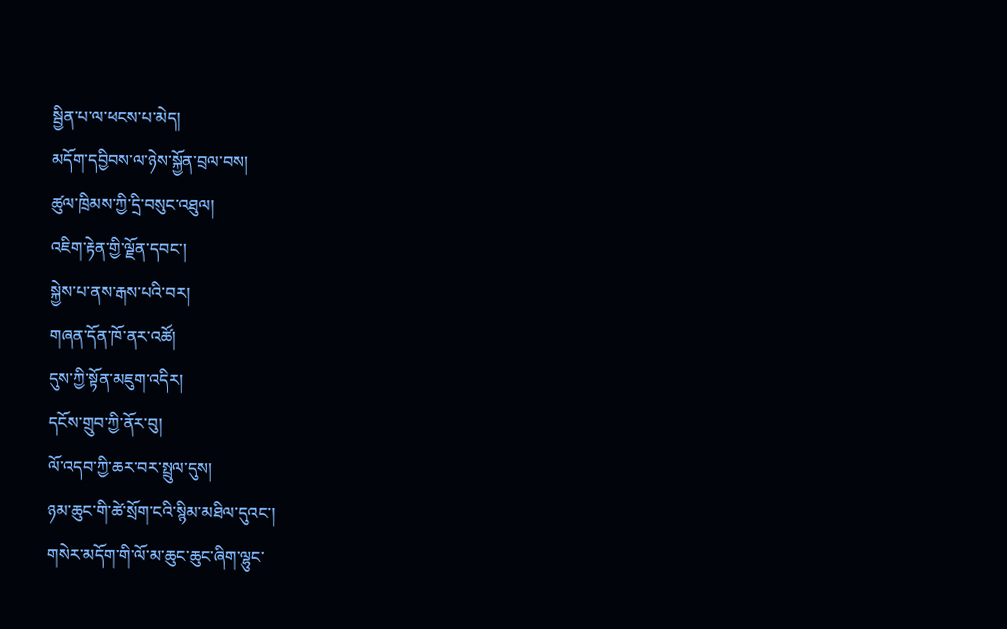སྦྱིན་པ་ལ་ཕངས་པ་མེད།
མདོག་དབྱིབས་ལ་ཉེས་སྐྱོན་བྲལ་བས།
ཚུལ་ཁྲིམས་ཀྱི་དྲི་བསུང་འཐུལ།
འཇིག་རྟེན་གྱི་ལྗོན་དབང་།
སྐྱེས་པ་ནས་རྒས་པའི་བར།
གཞན་དོན་ཁོ་ནར་འཚོ།
དུས་ཀྱི་སྟོན་མཇུག་འདིར།
དངོས་གྲུབ་ཀྱི་ནོར་བུ།
ལོ་འདབ་ཀྱི་ཆར་བར་སྤྲུལ་དུས།
ཉམ་ཆུང་གི་ཚེ་སྲོག་ངའི་སྙིམ་མཐིལ་དུའང་།
གསེར་མདོག་གི་ལོ་མ་ཆུང་ཆུང་ཞིག་ལྷུང་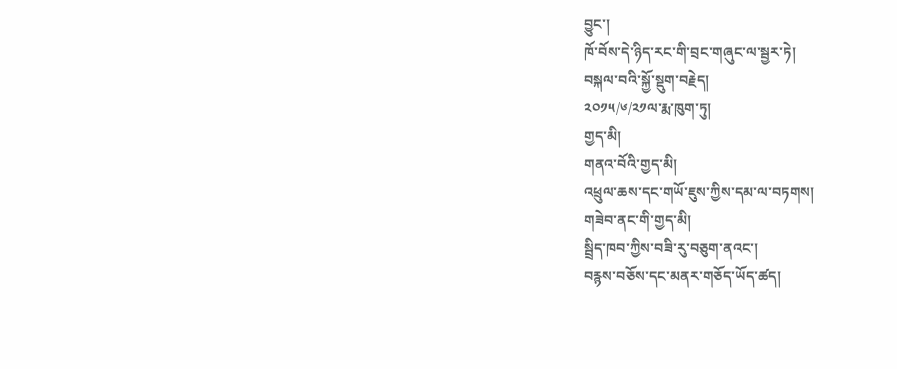བྱུང་།
ཁོ་བོས་དེ་ཉིད་རང་གི་བྲང་གཞུང་ལ་སྦྱར་ཏེ།
བསྐལ་བའི་སྐྱོ་སྡུག་བརྗེད།
༢༠༡༥/༦/༢༡ལ་རྨ་ཁུག་ཏུ།
གྱད་མི།
གནའ་བོའི་གྱད་མི།
འཕྲུལ་ཆས་དང་གཡོ་ཇུས་ཀྱིས་དམ་ལ་བཏགས།
གཟེབ་ནང་གི་གྱད་མི།
སྦྲིད་ཁབ་ཀྱིས་བཟི་རུ་བཅུག་ནའང་།
བརྙས་བཅོས་དང་མནར་གཅོད་ཡོད་ཚད།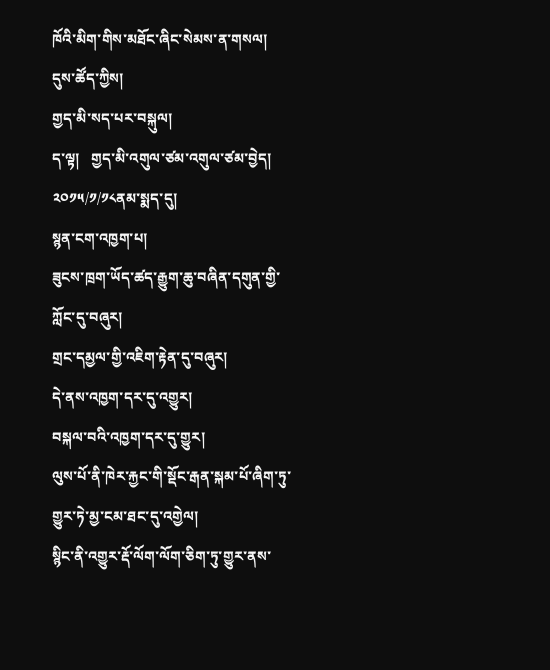ཁོའི་མིག་གིས་མཐོང་ཞིང་སེམས་ན་གསལ།
དུས་ཚོད་ཀྱིས།
གྱད་མི་སད་པར་བསྐུལ།
ད་ལྟ།   གྱད་མི་འགུལ་ཙམ་འགུལ་ཙམ་བྱེད།
༢༠༡༥/༡/༡༨ནམ་སྨད་དུ།
སྙན་ངག་འཁྱག་པ།
ཟུངས་ཁྲག་ཡོད་ཚད་རྒྱུག་ཆུ་བཞིན་དགུན་གྱི་ཀློང་དུ་བཞུར།
གྲང་དམྱལ་གྱི་འཇིག་རྟེན་དུ་བཞུར།
དེ་ནས་འཁྱག་དར་དུ་འགྱུར།
བསྐལ་བའི་འཁྱག་དར་དུ་གྱུར།
ལུས་པོ་ནི་ཁེར་རྐྱང་གི་སྡོང་རྒན་སྐམ་པོ་ཞིག་ཏུ་གྱུར་ཏེ་མྱ་ངམ་ཐང་དུ་འགྱེལ།
སྙིང་ནི་འགྱུར་རྡོ་ལོག་ལོག་ཅིག་ཏུ་གྱུར་ནས་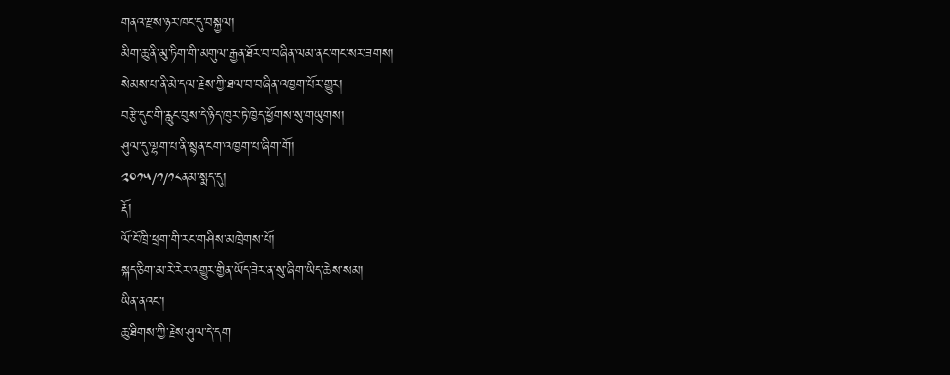གནའ་རྫས་ཉར་ཁང་དུ་བསྐྱལ།
མིག་ཆུ་ནི་མུ་ཏིག་གི་མགུལ་རྒྱན་ཐོར་བ་བཞིན་ལམ་ནང་གང་སར་ཟགས།
སེམས་པ་ནི་མེ་དལ་རྗེས་ཀྱི་ཐལ་བ་བཞིན་འཁྱག་པོར་གྱུར།
བརྩེ་དུང་གི་རླུང་བུས་དེ་ཉིད་ཁུར་ཏེ་ཁྱེད་ཕྱོགས་སུ་གཡུགས།
ཤུལ་དུ་ལྷག་པ་ནི་སྙན་ངག་འཁྱག་པ་ཞིག་གོ།
༢༠༡༥/༡/༡༨ནམ་སྨད་དུ།
རྡོ།
ལོ་ངོ་ཁྲི་ཕྲག་གི་རང་གཤིས་མཁྲེགས་པོ།
སྐད་ཅིག་མ་རེ་རེར་འགྱུར་གྱིན་ཡོད་ཟེར་ན་སུ་ཞིག་ཡིད་ཆེས་སམ།
ཡིན་ནའང་།
ཆུ་ཐིགས་ཀྱི་རྗེས་ཤུལ་དེ་དག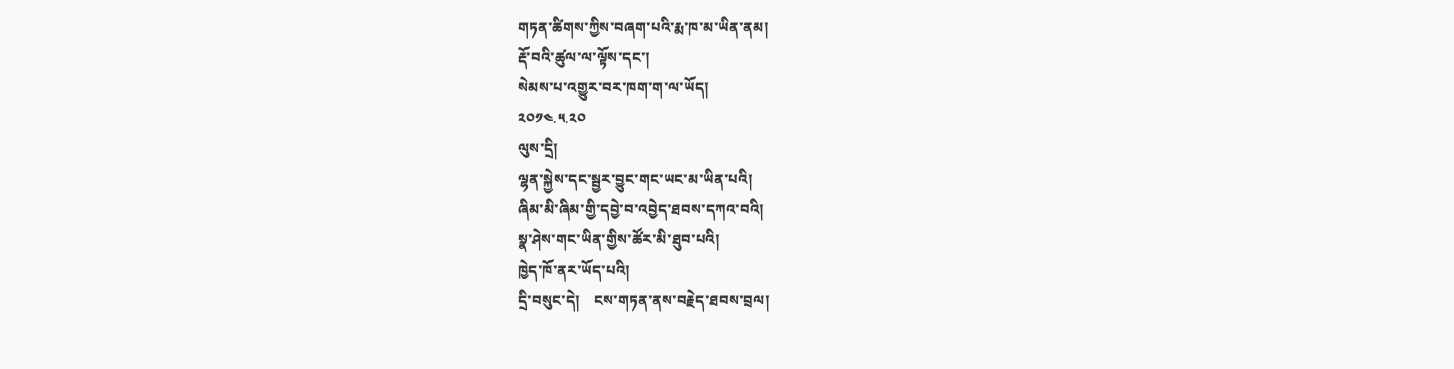གཏན་ཚིགས་ཀྱིས་བཞག་པའི་རྨ་ཁ་མ་ཡིན་ནམ།
རྡོ་བའི་ཚུལ་ལ་ལྟོས་དང་།
སེམས་པ་འགྱུར་བར་ཁག་ག་ལ་ཡོད།
༢༠༡༤.༥.༢༠
ལུས་དྲི།
ལྷན་སྐྱེས་དང་སྦྱར་བྱུང་གང་ཡང་མ་ཡིན་པའི།
ཞིམ་མི་ཞིམ་གྱི་དབྱེ་བ་འབྱེད་ཐབས་དཀའ་བའི།
སྣ་ཤེས་གང་ཡིན་གྱིས་ཚོར་མི་ཐུབ་པའི།
ཁྱེད་ཁོ་ནར་ཡོད་པའི།
དྲི་བསུང་དེ།    ངས་གཏན་ནས་བརྗེད་ཐབས་བྲལ།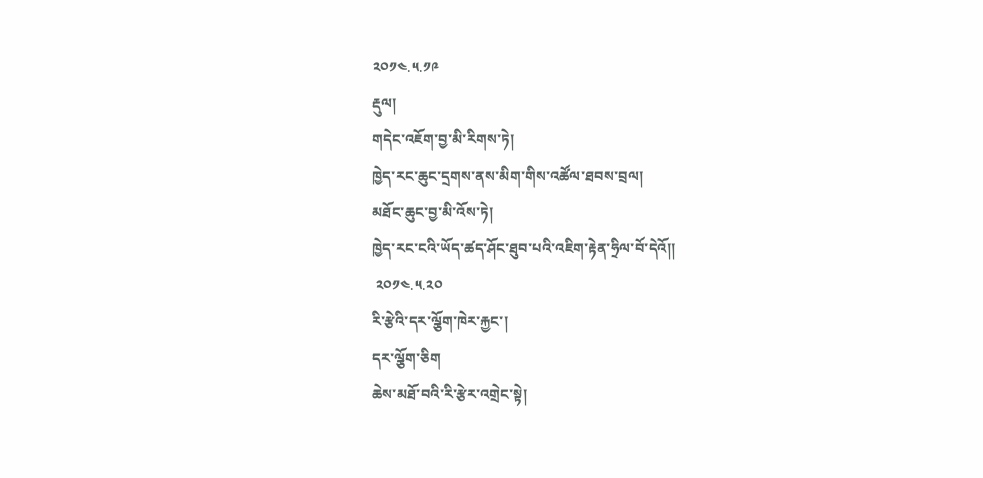༢༠༡༤.༥.༡༩
རྡུལ།
གདེང་འཇོག་བྱ་མི་རིགས་ཏེ།
ཁྱེད་རང་ཆུང་དྲགས་ནས་མིག་གིས་འཚོལ་ཐབས་བྲལ།
མཐོང་ཆུང་བྱ་མི་འོས་ཏེ།
ཁྱེད་རང་ངའི་ཡོད་ཚད་ཤོང་ཐུབ་པའི་འཇིག་རྟེན་ཧྲིལ་བོ་དེའོ།།
 ༢༠༡༤.༥.༢༠
རི་རྩེའི་དར་ལྕོག་ཁེར་རྐྱང་།
དར་ལྕོག་ཅིག
ཆེས་མཐོ་བའི་རི་རྩེར་འགྲེང་སྟེ།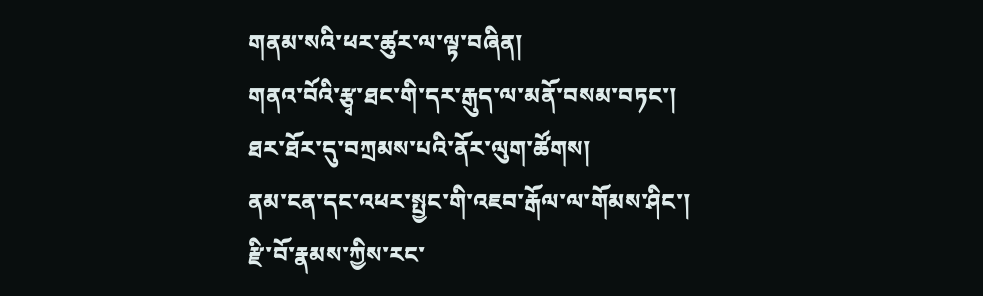གནམ་སའི་ཕར་ཚུར་ལ་ལྟ་བཞིན།
གནའ་བོའི་རྩྭ་ཐང་གི་དར་རྒུད་ལ་མནོ་བསམ་བཏང་།
ཐར་ཐོར་དུ་བཀྲམས་པའི་ནོར་ལུག་ཚོགས།
ནམ་ངན་དང་འཕར་སྤྱང་གི་འཇབ་རྒོལ་ལ་གོམས་ཤིང་།
རྫི་བོ་རྣམས་ཀྱིས་རང་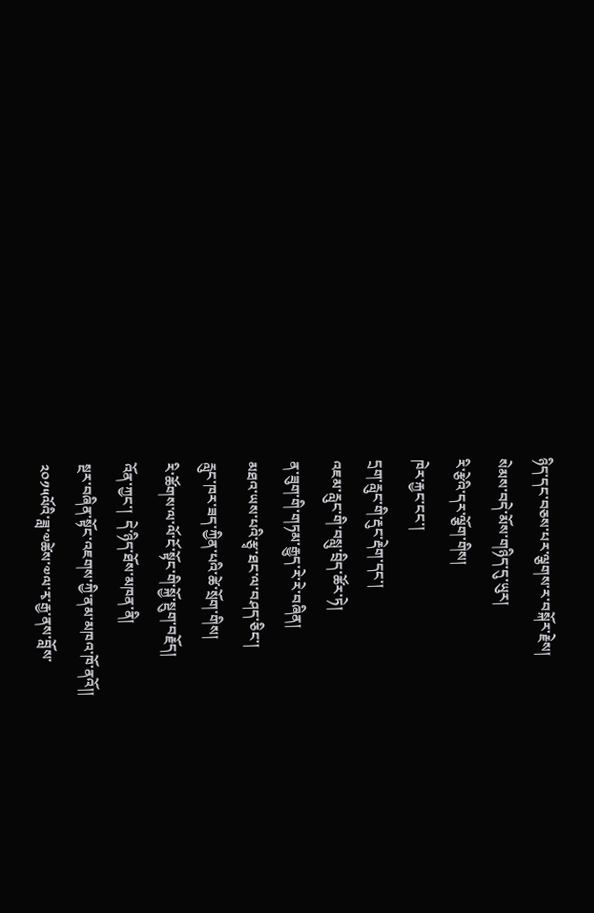ཉིད་དང་བཅས་པར་ལྕགས་ར་བསྐོར་རྗེས།
སེམས་བདེ་མོས་གཉིད་དུ་ཡུར།
རི་རྩེའི་དར་ལྕོག་གིས།
ཁེར་རྐྱང་ངང་།
དྲག་རླུང་གི་རྡུང་རྡེག་དང་།
འཇམ་རླུང་གི་བསླུ་བྲིད་ཚོར་ཏེ།
ན་ཟུག་གི་གཏམ་རྒྱུད་རེ་རེ་བཞིན།
མཐའ་ཡས་པའི་རྩྭ་ཐང་ལ་བཤད་ཅིང་།
རླུང་ཁར་ཟད་ཀྱིན་པའི་ཚེ་སྲོག་གིས།
རི་ཚོགས་ལ་ལོ་ངོ་སྟོང་གི་སྐྱོ་སྡུག་བརྗོད།
འོན་ཀྱང་།  དེ་ཉིད་ཐོས་མཁན་ནི།
སྔར་བཞིན་སྟོང་འཇགས་ཀྱི་ནམ་མཁའ་ཁོ་ནའོ།།
༢༠༡༥ལོའི་ཟླ་༧ཚེས་༧ལ་རྭ་རྒྱ་ནས་བློས་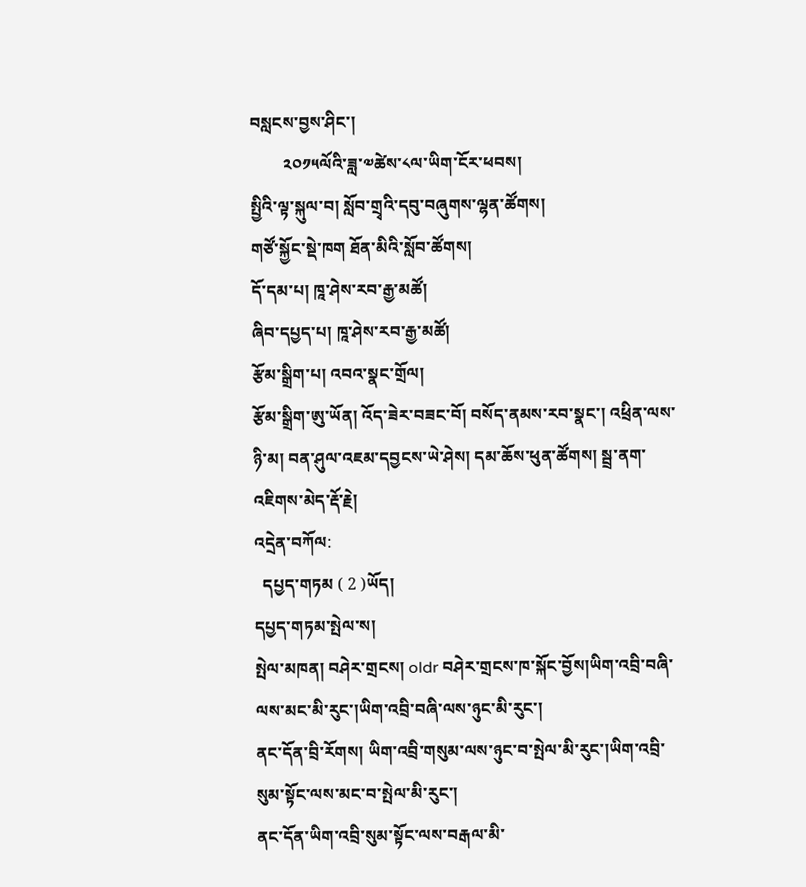བསླངས་བྱས་ཤིང་།
        ༢༠༡༥ལོའི་ཟླ་༧ཚེས་༨ལ་ཡིག་ངོར་ཕབས།
སྤྱིའི་ལྟ་སྐུལ་བ། སློབ་གྲྭའི་དབུ་བཞུགས་ལྷན་ཚོགས།
གཙོ་སྐྱོང་སྡེ་ཁག ཐོན་མིའི་སློབ་ཚོགས།
དོ་དམ་པ། ཁཱ་ཤེས་རབ་རྒྱ་མཚོ།
ཞིབ་དཔྱད་པ། ཁཱ་ཤེས་རབ་རྒྱ་མཚོ།
རྩོམ་སྒྲིག་པ། འབའ་སྣང་གྲོལ།
རྩོམ་སྒྲིག་ཨུ་ཡོན། འོད་ཟེར་བཟང་བོ། བསོད་ནམས་རབ་སྣང་། འཕྲིན་ལས་ཉི་མ། བན་ཤུལ་འཇམ་དབྱངས་ཡེ་ཤེས། དམ་ཆོས་ཕུན་ཚོགས། སྦྲ་ནག་འཇིགས་མེད་རྡོ་རྗེ།
འདྲེན་བཀོལ:
  དཔྱད་གཏམ ( 2 )ཡོད།
དཔྱད་གཏམ་སྤེལ་ས།
སྤེལ་མཁན། བཤེར་གྲངས། oldr བཤེར་གྲངས་ཁ་སྐོང་བྱོས།ཡིག་འབྲི་བཞི་ལས་མང་མི་རུང་།ཡིག་འབྲི་བཞི་ལས་ཉུང་མི་རུང་།
ནང་དོན་བྲི་རོགས། ཡིག་འབྲི་གསུམ་ལས་ཉུང་བ་སྤེལ་མི་རུང་།ཡིག་འབྲི་སུམ་སྟོང་ལས་མང་བ་སྤེལ་མི་རུང་།
ནང་དོན་ཡིག་འབྲི་སུམ་སྟོང་ལས་བརྒལ་མི་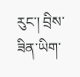རུང་། བྲིས་ཟིན་ཡིག་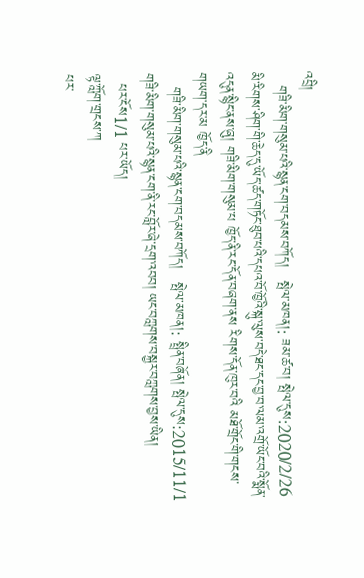འབྲི།
   གཟི་མིག་གསུམ་པའི་སྙན་ངག་བདམས་བཀོད།   སྤེལ་མཁན།: ཟམ་ཚ་བ། སྤེལ་དུས:2020/2/26
མི་རིགས་ཤིག་གི་ཆེད་དུ་ཡོད་ཚད་གཏོང་ཐུབ་པའི་དཔའ་བོ་ཁྱོའི་སྐུ་ལུས་བདེ་ཐང་དང་བྱ་བ་ལམ་འགྲོ་ཡོང་བའི་སྨོན་འདུན་སྙིང་ནས་ཞུ། གཟི་མིག་གསུམ་པ ཁྱོད་ནི་རང་དོན་བཞག་ནས རིགས་དོན་ཁུར་བའི མཐོ་གྲོང་གི་གངས་གཡག་དར་མ ཁྱོད་ནི
   གཟི་མིག་གསུམ་པའི་སྙན་ངག་བདམས་བཀོད།   སྤེལ་མཁན།: སྤྲིན་བཞོན། སྤེལ་དུས:2015/11/1
གཟི་མིག་གསུམ་པའི་སྙན་ངག་ནི་རང་བློར་ཞེ་དྲག་འབབ། ཡང་བཀླགས་བསྐྱར་བཀླགས་བྱས་ཡིན།
  པར་ངོས1/1 པར་ཡོད།
ལྟ་ཀློག་གྲངས་ཀ
པར་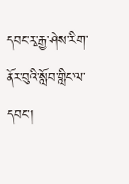དབང་རྭ་རྒྱ་ཤེས་རིག་ནོར་བུའི་སློབ་གླིང་ལ་དབང་།